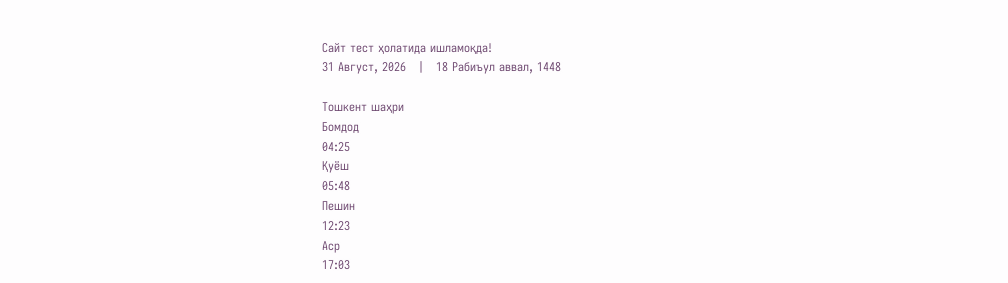Сайт тест ҳолатида ишламоқда!
31 Август, 2026   |   18 Рабиъул аввал, 1448

Тошкент шаҳри
Бомдод
04:25
Қуёш
05:48
Пешин
12:23
Аср
17:03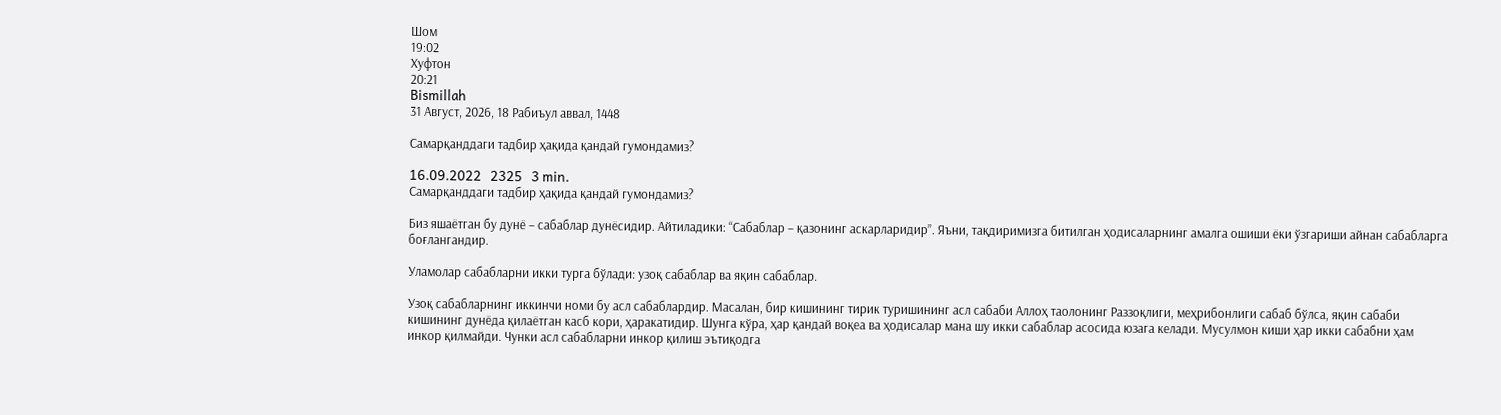Шом
19:02
Хуфтон
20:21
Bismillah
31 Август, 2026, 18 Рабиъул аввал, 1448

Самарқанддаги тадбир ҳақида қандай гумондамиз?

16.09.2022   2325   3 min.
Самарқанддаги тадбир ҳақида қандай гумондамиз?

Биз яшаётган бу дунё – сабаблар дунёсидир. Айтиладики: “Сабаблар – қазонинг аскарларидир”. Яъни, тақдиримизга битилган ҳодисаларнинг амалга ошиши ёки ўзгариши айнан сабабларга боғлангандир.

Уламолар сабабларни икки турга бўлади: узоқ сабаблар ва яқин сабаблар.

Узоқ сабабларнинг иккинчи номи бу асл сабаблардир. Масалан, бир кишининг тирик туришининг асл сабаби Аллоҳ таолонинг Раззоқлиги, меҳрибонлиги сабаб бўлса, яқин сабаби кишининг дунёда қилаётган касб кори, ҳаракатидир. Шунга кўра, ҳар қандай воқеа ва ҳодисалар мана шу икки сабаблар асосида юзага келади. Мусулмон киши ҳар икки сабабни ҳам инкор қилмайди. Чунки асл сабабларни инкор қилиш эътиқодга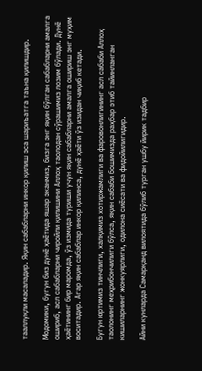тааллуқли масаладир. Яқин сабабларни инкор қилиш эса шариъатга таъна қилишдир.

Модомики, бугун биз дунё ҳаётида яшар эканмиз, бизга энг яқин бўлган сабабларни амалга ошириб, асл сабабларни чиройли қилишини Аллоҳ таолодан сўрашимиз лозим бўлади. Дунё ҳаётининг бир маромда, ўз измида туриши учун яқин сабабларни амалга ошириш энг муҳим воситадир. Агар яқин сабаблар инкор қилинса, дунё ҳаёти ўз изидан чиқиб кетади.

Бугун юртимиз тинчлиги, халқимиз хотиржамлиги ва фаровонлигининг асл сабаби Аллоҳ таолонинг меҳрибончилиги бўлса, яқин сабаби бошимизда раҳбар этиб тайинланган кишиларнинг жонкуярлиги, одилона сиёсати ва фидойилигидир.

Айни кунларда Самарқанд вилоятида бўлиб турган ушбу йирик тадбир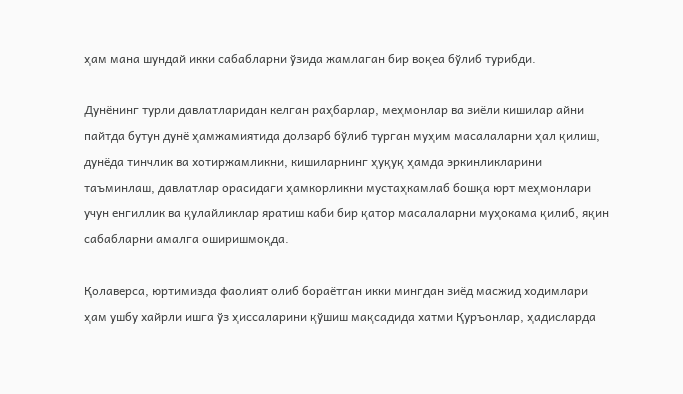ҳам мана шундай икки сабабларни ўзида жамлаган бир воқеа бўлиб турибди.

Дунёнинг турли давлатларидан келган раҳбарлар, меҳмонлар ва зиёли кишилар айни пайтда бутун дунё ҳамжамиятида долзарб бўлиб турган муҳим масалаларни ҳал қилиш, дунёда тинчлик ва хотиржамликни, кишиларнинг ҳуқуқ ҳамда эркинликларини таъминлаш, давлатлар орасидаги ҳамкорликни мустаҳкамлаб бошқа юрт меҳмонлари учун енгиллик ва қулайликлар яратиш каби бир қатор масалаларни муҳокама қилиб, яқин сабабларни амалга оширишмоқда.

Қолаверса, юртимизда фаолият олиб бораётган икки мингдан зиёд масжид ходимлари ҳам ушбу хайрли ишга ўз ҳиссаларини қўшиш мақсадида хатми Қуръонлар, ҳадисларда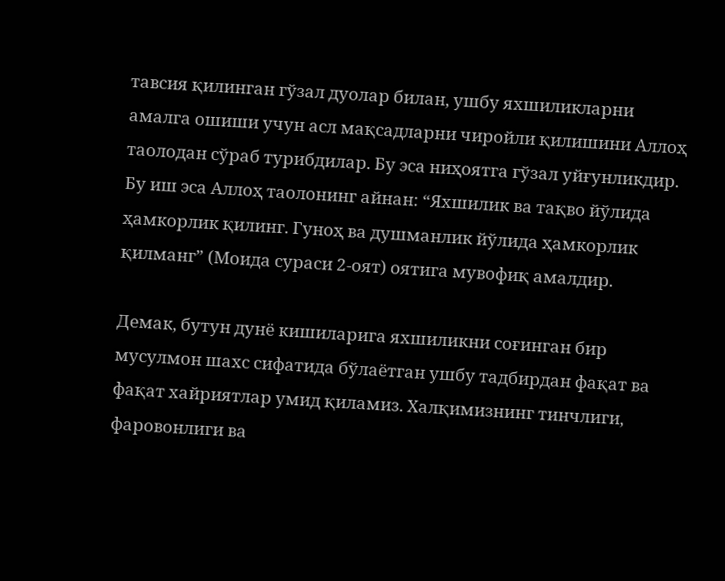тавсия қилинган гўзал дуолар билан, ушбу яхшиликларни амалга ошиши учун асл мақсадларни чиройли қилишини Аллоҳ таолодан сўраб турибдилар. Бу эса ниҳоятга гўзал уйғунликдир. Бу иш эса Аллоҳ таолонинг айнан: “Яхшилик ва тақво йўлида ҳамкорлик қилинг. Гуноҳ ва душманлик йўлида ҳамкорлик қилманг” (Моида сураси 2-оят) оятига мувофиқ амалдир.

Демак, бутун дунё кишиларига яхшиликни соғинган бир мусулмон шахс сифатида бўлаётган ушбу тадбирдан фақат ва фақат хайриятлар умид қиламиз. Халқимизнинг тинчлиги, фаровонлиги ва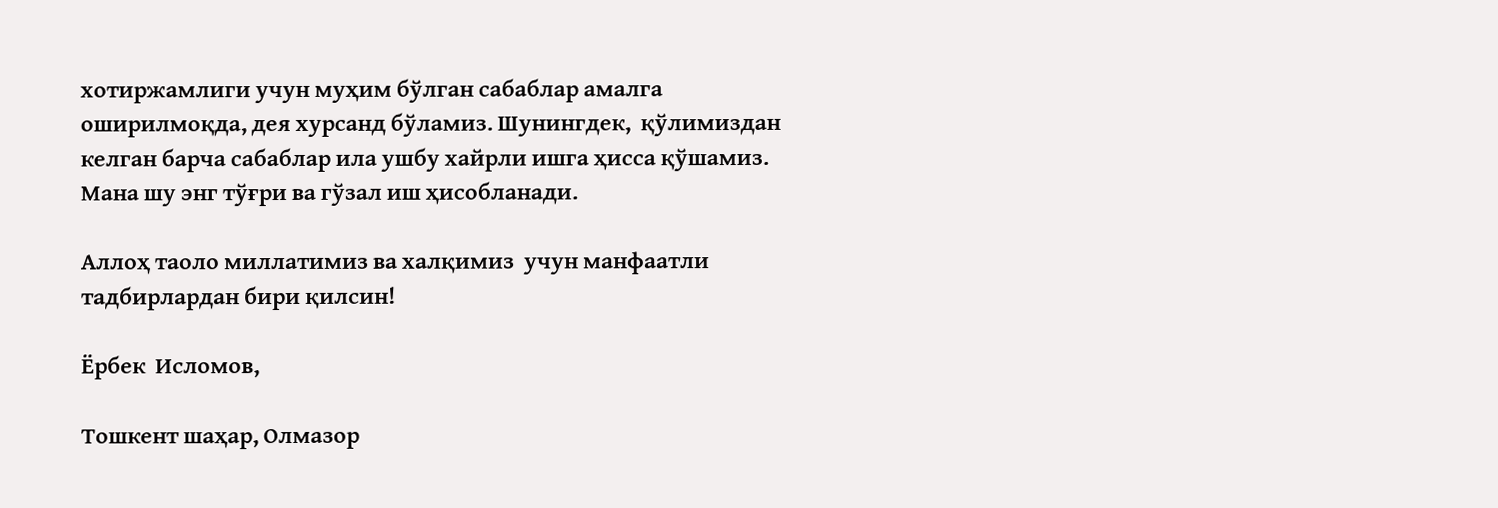хотиржамлиги учун муҳим бўлган сабаблар амалга оширилмоқда, дея хурсанд бўламиз. Шунингдек,  қўлимиздан келган барча сабаблар ила ушбу хайрли ишга ҳисса қўшамиз. Мана шу энг тўғри ва гўзал иш ҳисобланади.

Аллоҳ таоло миллатимиз ва халқимиз  учун манфаатли тадбирлардан бири қилсин!

Ёрбек  Исломов,

Тошкент шаҳар, Олмазор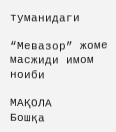туманидаги

“Мевазор” жоме масжиди имом ноиби

МАҚОЛА
Бошқа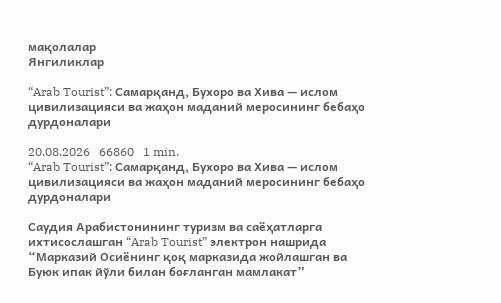мақолалар
Янгиликлар

“Arab Tourist”: Самарқанд, Бухоро ва Хива — ислом цивилизацияси ва жаҳон маданий меросининг бебаҳо дурдоналари

20.08.2026   66860   1 min.
“Arab Tourist”: Самарқанд, Бухоро ва Хива — ислом цивилизацияси ва жаҳон маданий меросининг бебаҳо дурдоналари

Саудия Арабистонининг туризм ва саёҳатларга ихтисослашган “Arab Tourist” электрон нашрида “Марказий Осиёнинг қоқ марказида жойлашган ва Буюк ипак йўли билан боғланган мамлакат”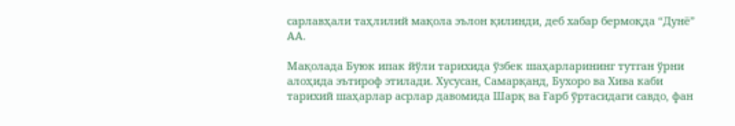сарлавҳали таҳлилий мақола эълон қилинди, деб хабар бермоқда “Дунё” АА.

Мақолада Буюк ипак йўли тарихида ўзбек шаҳарларининг тутган ўрни алоҳида эътироф этилади. Хусусан, Самарқанд, Бухоро ва Хива каби тарихий шаҳарлар асрлар давомида Шарқ ва Ғарб ўртасидаги савдо, фан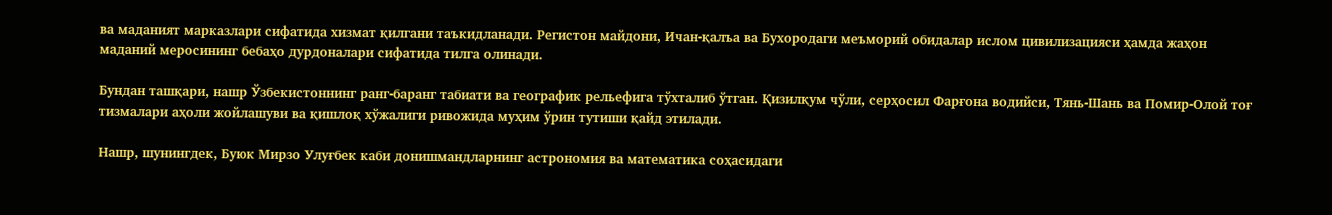ва маданият марказлари сифатида хизмат қилгани таъкидланади. Регистон майдони, Ичан-қалъа ва Бухородаги меъморий обидалар ислом цивилизацияси ҳамда жаҳон маданий меросининг бебаҳо дурдоналари сифатида тилга олинади.

Бундан ташқари, нашр Ўзбекистоннинг ранг-баранг табиати ва географик рельефига тўхталиб ўтган. Қизилқум чўли, серҳосил Фарғона водийси, Тянь-Шань ва Помир-Олой тоғ тизмалари аҳоли жойлашуви ва қишлоқ хўжалиги ривожида муҳим ўрин тутиши қайд этилади.

Нашр, шунингдек, Буюк Мирзо Улуғбек каби донишмандларнинг астрономия ва математика соҳасидаги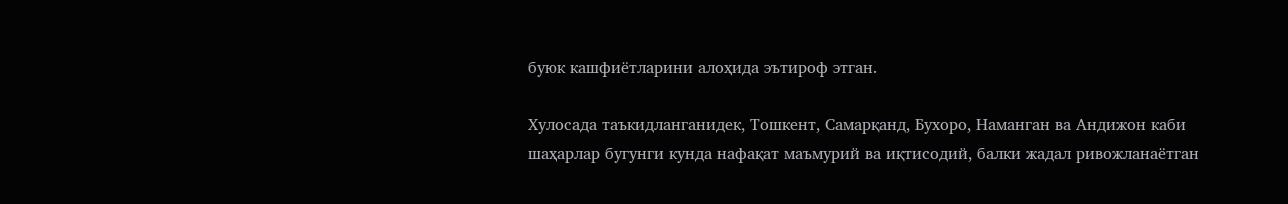буюк кашфиётларини алоҳида эътироф этган.

Хулосада таъкидланганидек, Тошкент, Самарқанд, Бухоро, Наманган ва Андижон каби шаҳарлар бугунги кунда нафақат маъмурий ва иқтисодий, балки жадал ривожланаётган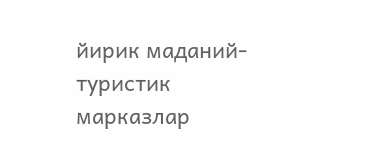йирик маданий-туристик марказлар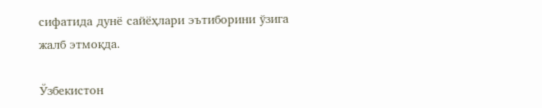сифатида дунё сайёҳлари эътиборини ўзига жалб этмоқда.

Ўзбекистон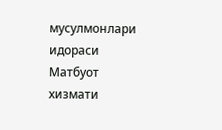мусулмонлари идораси Матбуот хизмати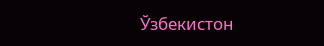Ўзбекистон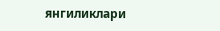янгиликлари